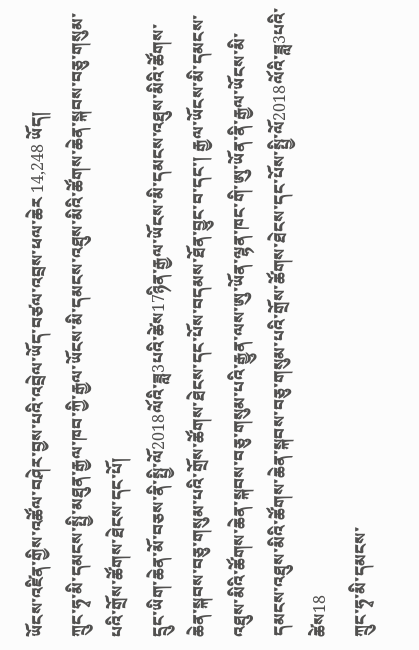ཡོངས་འཛིན་གྱིས་འཚོལ་བཤེར་བྱས་པའི་འབྲེལ་ཡོད་བཙལ་འབྲས་ཕལ་ཆེར 14,248 ཡོད།
ཀྲུང་ཧྭ་མི་དམངས་སྤྱི་མཐུན་རྒྱལ་ཁབ་ཀྱི་རྒྱལ་ཡོངས་མི་དམངས་འཐུས་མིའི་ཚོགས་ཆེན་སྐབས་བཅུ་གསུམ་པའི་གྲོས་ཚོགས་ཐེངས་དང་པོ།
དྲུང་ཡིག་ཆེན་མོ་བཅས་ནི་སྤྱི་ལོ2018ལོའི་ཟླ3པའི་ཚེས17ཉིན་རྒྱལ་ཡོངས་མི་དམངས་འཐུས་མིའི་ཚོགས་ཆེན་སྐབས་བཅུ་གསུམ་པའི་གྲོས་ཚོགས་ཐེངས་དང་པོས་བདམས་ཐོན་བྱུང་བ་དང་། རྒྱལ་ཡོངས་མི་དམངས་འཐུས་མིའི་ཚོགས་ཆེན་སྐབས་བཅུ་གསུམ་པའི་རྒྱུན་ལས་ཨུ་ཡོན་ལྷན་ཁང་གི་ཨུ་ཡོན་ནི་རྒྱལ་ཡོངས་མི་དམངས་འཐུས་མིའི་ཚོགས་ཆེན་སྐབས་བཅུ་གསུམ་པའི་གྲོས་ཚོགས་ཐེངས་དང་པོས་སྤྱི་ལོ2018ལོའི་ཟླ3པའི་ཚེས18
ཀྲུང་ཧྭ་མི་དམངས་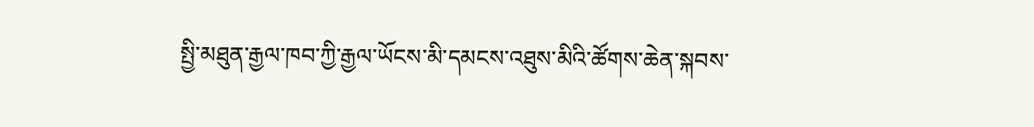སྤྱི་མཐུན་རྒྱལ་ཁབ་ཀྱི་རྒྱལ་ཡོངས་མི་དམངས་འཐུས་མིའི་ཚོགས་ཆེན་སྐབས་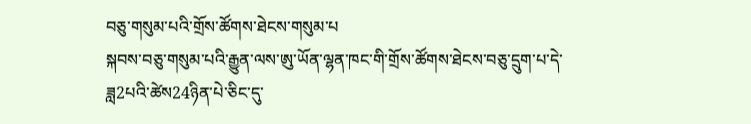བཅུ་གསུམ་པའི་གྲོས་ཚོགས་ཐེངས་གསུམ་པ
སྐབས་བཅུ་གསུམ་པའི་རྒྱུན་ལས་ཨུ་ཡོན་ལྷན་ཁང་གི་གྲོས་ཚོགས་ཐེངས་བཅུ་དྲུག་པ་དེ་ཟླ2པའི་ཚེས24ཉིན་པེ་ཅིང་དུ་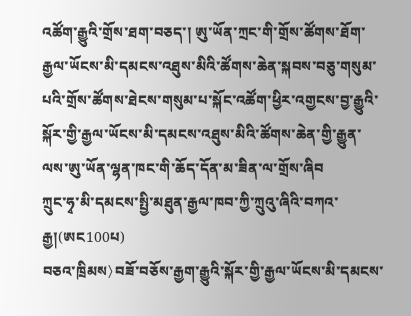འཚོག་རྒྱུའི་གྲོས་ཐག་བཅད་། ཨུ་ཡོན་ཀྲང་གི་གྲོས་ཚོགས་ཐོག་རྒྱལ་ཡོངས་མི་དམངས་འཐུས་མིའི་ཚོགས་ཆེན་སྐབས་བཅུ་གསུམ་པའི་གྲོས་ཚོགས་ཐེངས་གསུམ་པ་སྐོང་འཚོག་ཕྱིར་འགྱངས་བྱ་རྒྱུའི་སྐོར་གྱི་རྒྱལ་ཡོངས་མི་དམངས་འཐུས་མིའི་ཚོགས་ཆེན་གྱི་རྒྱུན་ལས་ཨུ་ཡོན་ལྷན་ཁང་གི་ཆོད་དོན་མ་ཟིན་ལ་གྲོས་ཞིབ
ཀྲུང་ཧྭ་མི་དམངས་སྤྱི་མཐུན་རྒྱལ་ཁབ་ཀྱི་ཀྲུའུ་ཞིའི་བཀའ་རྒྱ།(ཨང100པ)
བཅའ་ཁྲིམས〉བཟོ་བཅོས་རྒྱག་རྒྱུའི་སྐོར་གྱི་རྒྱལ་ཡོངས་མི་དམངས་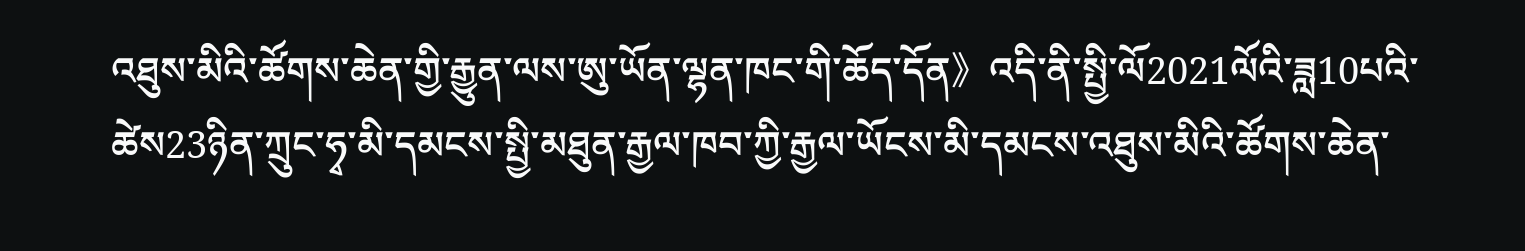འཐུས་མིའི་ཚོགས་ཆེན་གྱི་རྒྱུན་ལས་ཨུ་ཡོན་ལྷན་ཁང་གི་ཆོད་དོན》འདི་ནི་སྤྱི་ལོ2021ལོའི་ཟླ10པའི་ཚེས23ཉིན་ཀྲུང་ཧྭ་མི་དམངས་སྤྱི་མཐུན་རྒྱལ་ཁབ་ཀྱི་རྒྱལ་ཡོངས་མི་དམངས་འཐུས་མིའི་ཚོགས་ཆེན་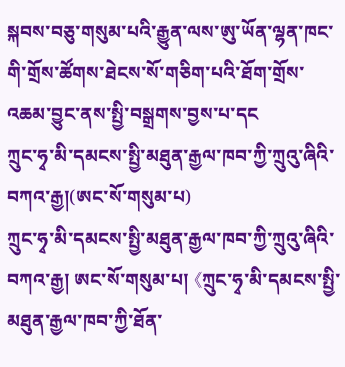སྐབས་བཅུ་གསུམ་པའི་རྒྱུན་ལས་ཨུ་ཡོན་ལྷན་ཁང་གི་གྲོས་ཚོགས་ཐེངས་སོ་གཅིག་པའི་ཐོག་གྲོས་འཆམ་བྱུང་ནས་སྤྱི་བསྒྲགས་བྱས་པ་དང
ཀྲུང་ཧྭ་མི་དམངས་སྤྱི་མཐུན་རྒྱལ་ཁབ་ཀྱི་ཀྲུའུ་ཞིའི་བཀའ་རྒྱ།(ཨང་སོ་གསུམ་པ)
ཀྲུང་ཧྭ་མི་དམངས་སྤྱི་མཐུན་རྒྱལ་ཁབ་ཀྱི་ཀྲུའུ་ཞིའི་བཀའ་རྒྱ། ཨང་སོ་གསུམ་པ། 《ཀྲུང་ཧྭ་མི་དམངས་སྤྱི་མཐུན་རྒྱལ་ཁབ་ཀྱི་ཐོན་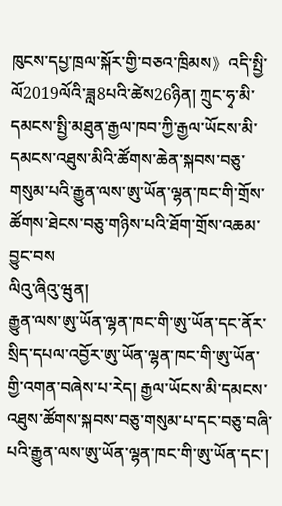ཁུངས་དཔྱ་ཁྲལ་སྐོར་གྱི་བཅའ་ཁྲིམས》འདི་སྤྱི་ལོ2019ལོའི་ཟླ8པའི་ཚེས26ཉིན། ཀྲུང་ཧྭ་མི་དམངས་སྤྱི་མཐུན་རྒྱལ་ཁབ་ཀྱི་རྒྱལ་ཡོངས་མི་དམངས་འཐུས་མིའི་ཚོགས་ཆེན་སྐབས་བཅུ་གསུམ་པའི་རྒྱུན་ལས་ཨུ་ཡོན་ལྷན་ཁང་གི་གྲོས་ཚོགས་ཐེངས་བཅུ་གཉིས་པའི་ཐོག་གྲོས་འཆམ་བྱུང་བས
ལིའུ་ཞིའུ་ཝུན།
རྒྱུན་ལས་ཨུ་ཡོན་ལྷན་ཁང་གི་ཨུ་ཡོན་དང་ནོར་སྲིད་དཔལ་འབྱོར་ཨུ་ཡོན་ལྷན་ཁང་གི་ཨུ་ཡོན་གྱི་འགན་བཞེས་པ་རེད། རྒྱལ་ཡོངས་མི་དམངས་འཐུས་ཚོགས་སྐབས་བཅུ་གསུམ་པ་དང་བཅུ་བཞི་པའི་རྒྱུན་ལས་ཨུ་ཡོན་ལྷན་ཁང་གི་ཨུ་ཡོན་དང་།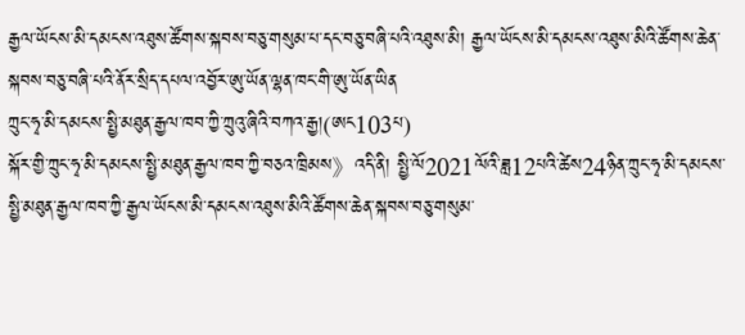རྒྱལ་ཡོངས་མི་དམངས་འཐུས་ཚོགས་སྐབས་བཅུ་གསུམ་པ་དང་བཅུ་བཞི་པའི་འཐུས་མི། རྒྱལ་ཡོངས་མི་དམངས་འཐུས་མིའི་ཚོགས་ཆེན་སྐབས་བཅུ་བཞི་པའི་ནོར་སྲིད་དཔལ་འབྱོར་ཨུ་ཡོན་ལྷན་ཁང་གི་ཨུ་ཡོན་ཡིན
ཀྲུང་ཧྭ་མི་དམངས་སྤྱི་མཐུན་རྒྱལ་ཁབ་ཀྱི་ཀྲུའུ་ཞིའི་བཀའ་རྒྱ།(ཨང103པ)
སྐོར་གྱི་ཀྲུང་ཧྭ་མི་དམངས་སྤྱི་མཐུན་རྒྱལ་ཁབ་ཀྱི་བཅའ་ཁྲིམས》འདི་ནི། སྤྱི་ལོ2021ལོའི་ཟླ12པའི་ཚེས24ཉིན་ཀྲུང་ཧྭ་མི་དམངས་སྤྱི་མཐུན་རྒྱལ་ཁབ་ཀྱི་རྒྱལ་ཡོངས་མི་དམངས་འཐུས་མིའི་ཚོགས་ཆེན་སྐབས་བཅུ་གསུམ་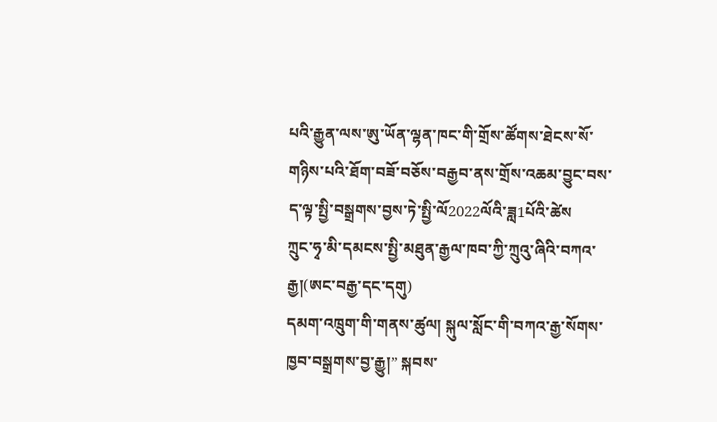པའི་རྒྱུན་ལས་ཨུ་ཡོན་ལྷན་ཁང་གི་གྲོས་ཚོགས་ཐེངས་སོ་གཉིས་པའི་ཐོག་བཟོ་བཅོས་བརྒྱབ་ནས་གྲོས་འཆམ་བྱུང་བས་ད་ལྟ་སྤྱི་བསྒྲགས་བྱས་ཏེ་སྤྱི་ལོ2022ལོའི་ཟླ1པོའི་ཚེས
ཀྲུང་ཧྭ་མི་དམངས་སྤྱི་མཐུན་རྒྱལ་ཁབ་ཀྱི་ཀྲུའུ་ཞིའི་བཀའ་རྒྱ།(ཨང་བརྒྱ་དང་དགུ)
དམག་འཁྲུག་གི་གནས་ཚུལ། སྐུལ་སློང་གི་བཀའ་རྒྱ་སོགས་ཁྱབ་བསྒྲགས་བྱ་རྒྱུ།” སྐབས་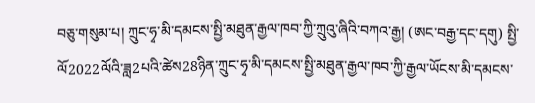བཅུ་གསུམ་པ། ཀྲུང་ཧྭ་མི་དམངས་སྤྱི་མཐུན་རྒྱལ་ཁབ་ཀྱི་ཀྲུའུ་ཞིའི་བཀའ་རྒྱ། (ཨང་བརྒྱ་དང་དགུ) སྤྱི་ལོ2022ལོའི་ཟླ2པའི་ཚེས28ཉིན་ཀྲུང་ཧྭ་མི་དམངས་སྤྱི་མཐུན་རྒྱལ་ཁབ་ཀྱི་རྒྱལ་ཡོངས་མི་དམངས་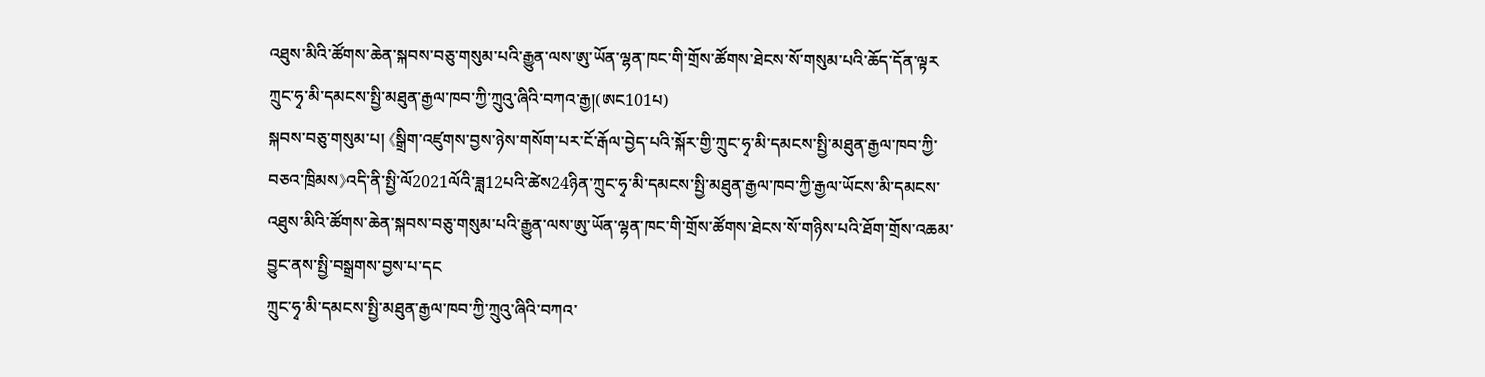འཐུས་མིའི་ཚོགས་ཆེན་སྐབས་བཅུ་གསུམ་པའི་རྒྱུན་ལས་ཨུ་ཡོན་ལྷན་ཁང་གི་གྲོས་ཚོགས་ཐེངས་སོ་གསུམ་པའི་ཆོད་དོན་ལྟར
ཀྲུང་ཧྭ་མི་དམངས་སྤྱི་མཐུན་རྒྱལ་ཁབ་ཀྱི་ཀྲུའུ་ཞིའི་བཀའ་རྒྱ།(ཨང101པ)
སྐབས་བཅུ་གསུམ་པ། 《སྒྲིག་འཛུགས་བྱས་ཉེས་གསོག་པར་ངོ་རྒོལ་བྱེད་པའི་སྐོར་གྱི་ཀྲུང་ཧྭ་མི་དམངས་སྤྱི་མཐུན་རྒྱལ་ཁབ་ཀྱི་བཅའ་ཁྲིམས》འདི་ནི་སྤྱི་ལོ2021ལོའི་ཟླ12པའི་ཚེས24ཉིན་ཀྲུང་ཧྭ་མི་དམངས་སྤྱི་མཐུན་རྒྱལ་ཁབ་ཀྱི་རྒྱལ་ཡོངས་མི་དམངས་འཐུས་མིའི་ཚོགས་ཆེན་སྐབས་བཅུ་གསུམ་པའི་རྒྱུན་ལས་ཨུ་ཡོན་ལྷན་ཁང་གི་གྲོས་ཚོགས་ཐེངས་སོ་གཉིས་པའི་ཐོག་གྲོས་འཆམ་བྱུང་ནས་སྤྱི་བསྒྲགས་བྱས་པ་དང
ཀྲུང་ཧྭ་མི་དམངས་སྤྱི་མཐུན་རྒྱལ་ཁབ་ཀྱི་ཀྲུའུ་ཞིའི་བཀའ་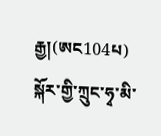རྒྱ།(ཨང104པ)
སྐོར་གྱི་ཀྲུང་ཧྭ་མི་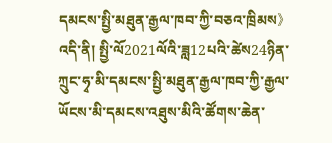དམངས་སྤྱི་མཐུན་རྒྱལ་ཁབ་ཀྱི་བཅའ་ཁྲིམས》འདི་ནི། སྤྱི་ལོ2021ལོའི་ཟླ12པའི་ཚེས24ཉིན་ཀྲུང་ཧྭ་མི་དམངས་སྤྱི་མཐུན་རྒྱལ་ཁབ་ཀྱི་རྒྱལ་ཡོངས་མི་དམངས་འཐུས་མིའི་ཚོགས་ཆེན་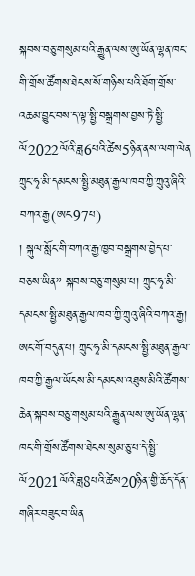སྐབས་བཅུ་གསུམ་པའི་རྒྱུན་ལས་ཨུ་ཡོན་ལྷན་ཁང་གི་གྲོས་ཚོགས་ཐེངས་སོ་གཉིས་པའི་ཐོག་གྲོས་འཆམ་བྱུང་བས་ད་ལྟ་སྤྱི་བསྒྲགས་བྱས་ཏེ་སྤྱི་ལོ2022ལོའི་ཟླ6པའི་ཚེས5ཉིན་ནས་ལག་ལེན
ཀྲུང་ཧྭ་མི་དམངས་སྤྱི་མཐུན་རྒྱལ་ཁབ་ཀྱི་ཀྲུའུ་ཞིའི་བཀའ་རྒྱ(ཨང97པ)
། སྐུལ་སློང་གི་བཀའ་རྒྱ་ཁྱབ་བསྒྲགས་བྱེད་པ་བཅས་ཡིན” སྐབས་བཅུ་གསུམ་པ། ཀྲུང་ཧྭ་མི་དམངས་སྤྱི་མཐུན་རྒྱལ་ཁབ་ཀྱི་ཀྲུའུ་ཞིའི་བཀའ་རྒྱ། ཨང་གོ་བདུན་པ། ཀྲུང་ཧྭ་མི་དམངས་སྤྱི་མཐུན་རྒྱལ་ཁབ་ཀྱི་རྒྱལ་ཡོངས་མི་དམངས་འཐུས་མིའི་ཚོགས་ཆེན་སྐབས་བཅུ་གསུམ་པའི་རྒྱུན་ལས་ཨུ་ཡོན་ལྷན་ཁང་གི་གྲོས་ཚོགས་ཐེངས་སུམ་ཅུ་པ་དེ་སྤྱི་ལོ2021ལོའི་ཟླ8པའི་ཚེས20ཉིན་གྱི་ཆོད་དོན་གཞིར་བཟུང་བ་ཡིན